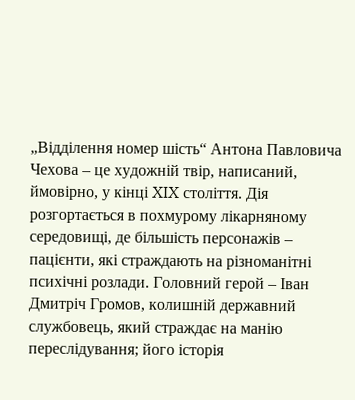„Відділення номер шість“ Антона Павловича Чехова – це художній твір, написаний, ймовірно, у кінці XIX століття. Дія розгортається в похмурому лікарняному середовищі, де більшість персонажів – пацієнти, які страждають на різноманітні психічні розлади. Головний герой – Іван Дмитріч Громов, колишній державний службовець, який страждає на манію переслідування; його історія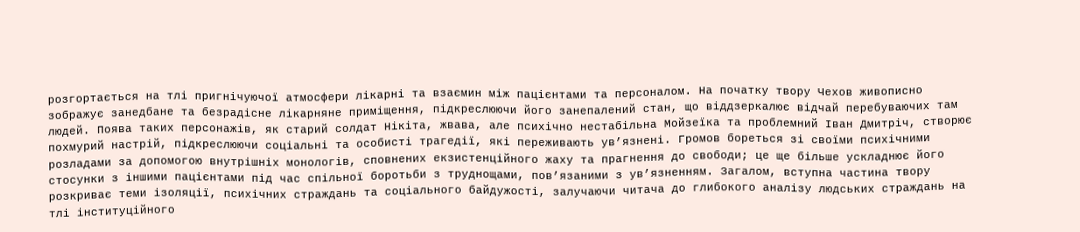розгортається на тлі пригнічуючої атмосфери лікарні та взаємин між пацієнтами та персоналом. На початку твору Чехов живописно зображує занедбане та безрадісне лікарняне приміщення, підкреслюючи його занепалений стан, що віддзеркалює відчай перебуваючих там людей. Поява таких персонажів, як старий солдат Нікіта, жвава, але психічно нестабільна Мойзеїка та проблемний Іван Дмитріч, створює похмурий настрій, підкреслюючи соціальні та особисті трагедії, які переживають ув’язнені. Громов бореться зі своїми психічними розладами за допомогою внутрішніх монологів, сповнених екзистенційного жаху та прагнення до свободи; це ще більше ускладнює його стосунки з іншими пацієнтами під час спільної боротьби з труднощами, пов’язаними з ув’язненням. Загалом, вступна частина твору розкриває теми ізоляції, психічних страждань та соціального байдужості, залучаючи читача до глибокого аналізу людських страждань на тлі інституційного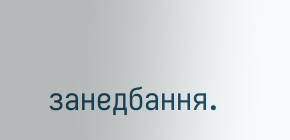занедбання.